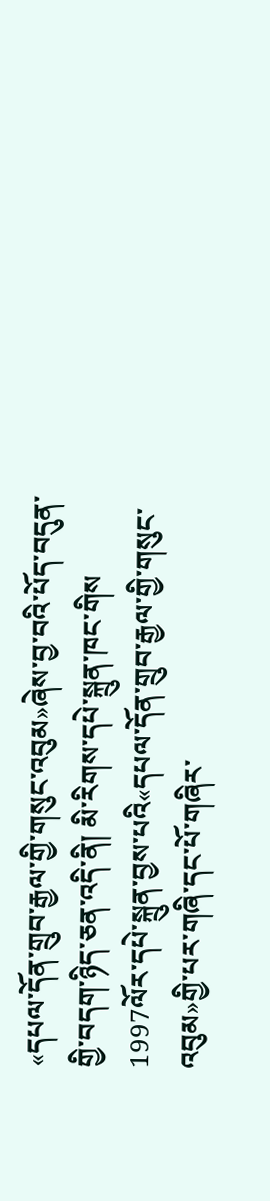«དཔལ་དོན་གྲུབ་རྒྱལ་གྱི་གསུང་འབུམ»ཞེས་བྱ་བའི་པོད་བདུན་གྱི་བདག་ཉིད་ཅན་འདི་ནི། མི་རིགས་དཔེ་སྐྲུན་ཁང་གིས
1997ལོར་དཔེ་སྐྲུན་བྱས་པའི«དཔལ་དོན་གྲུབ་རྒྱལ་གྱི་གསུང་འབུམ»གྱི་པར་གཞི་དང་པོ་གཞིར་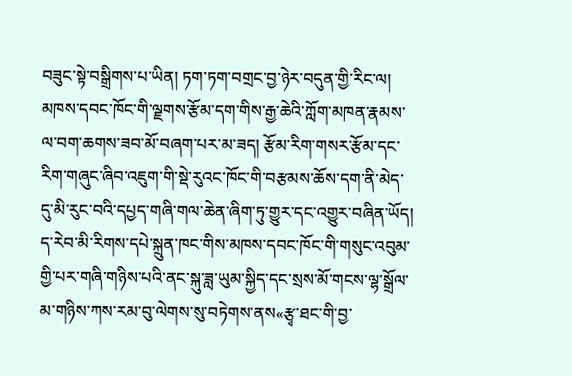བཟུང་སྟེ་བསྒྲིགས་པ་ཡིན། ཏག་ཏག་བགྲང་བྱ་ཉེར་བདུན་གྱི་རིང་ལ། མཁས་དབང་ཁོང་གི་ལྗགས་རྩོམ་དག་གིས་རྒྱ་ཆེའི་ཀློག་མཁན་རྣམས་ལ་བག་ཆགས་ཟབ་མོ་བཞག་པར་མ་ཟད། རྩོམ་རིག་གསར་རྩོམ་དང་རིག་གཞུང་ཞིབ་འཇུག་གི་སྡེ་རུའང་ཁོང་གི་བརྩམས་ཆོས་དག་ནི་མེད་དུ་མི་རུང་བའི་དཔྱད་གཞི་གལ་ཆེན་ཞིག་ཏུ་གྱུར་དང་འགྱུར་བཞིན་ཡོད།
ད་རེབ་མི་རིགས་དཔེ་སྐྲུན་ཁང་གིས་མཁས་དབང་ཁོང་གི་གསུང་འབུམ་གྱི་པར་གཞི་གཉིས་པའི་ནང་སྐུ་ཟླ་ཡུམ་སྐྱིད་དང་སྲས་མོ་གངས་ལྷ་སྒྲོལ་མ་གཉིས་ཀས་རམ་བུ་ལེགས་སུ་བཏེགས་ནས«རྩྭ་ཐང་གི་བྱ་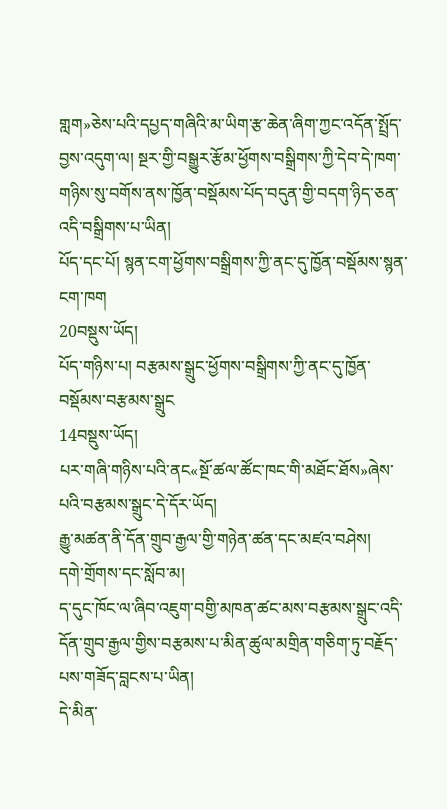གླག»ཅེས་པའི་དཔྱད་གཞིའི་མ་ཡིག་རྩ་ཆེན་ཞིག་ཀྱང་འདོན་སྤྲོད་བྱས་འདུག་ལ། སྔར་གྱི་བསྒྱུར་རྩོམ་ཕྱོགས་བསྒྲིགས་ཀྱི་དེབ་དེ་ཁག་གཉིས་སུ་བགོས་ནས་ཁྱོན་བསྡོམས་པོད་བདུན་གྱི་བདག་ཉིད་ཅན་འདི་བསྒྲིགས་པ་ཡིན།
པོད་དང་པོ། སྙན་ངག་ཕྱོགས་བསྒྲིགས་ཀྱི་ནང་དུ་ཁྱོན་བསྡོམས་སྙན་ངག་ཁག
20བསྡུས་ཡོད།
པོད་གཉིས་པ། བརྩམས་སྒྲུང་ཕྱོགས་བསྒྲིགས་ཀྱི་ནང་དུ་ཁྱོན་བསྡོམས་བརྩམས་སྒྲུང
14བསྡུས་ཡོད།
པར་གཞི་གཉིས་པའི་ནང«སྔོ་ཚལ་ཚོང་ཁང་གི་མཐོང་ཐོས»ཞེས་པའི་བརྩམས་སྒྲུང་དེ་དོར་ཡོད།
རྒྱུ་མཚན་ནི་དོན་གྲུབ་རྒྱལ་གྱི་གཉེན་ཚན་དང་མཛའ་བཤེས།
དགེ་གྲོགས་དང་སློབ་མ།
ད་དུང་ཁོང་ལ་ཞིབ་འཇུག་བགྱི་མཁན་ཚང་མས་བརྩམས་སྒྲུང་འདི་དོན་གྲུབ་རྒྱལ་གྱིས་བརྩམས་པ་མིན་ཚུལ་མགྲིན་གཅིག་ཏུ་བརྗོད་པས་གཟོད་བླངས་པ་ཡིན།
དེ་མིན་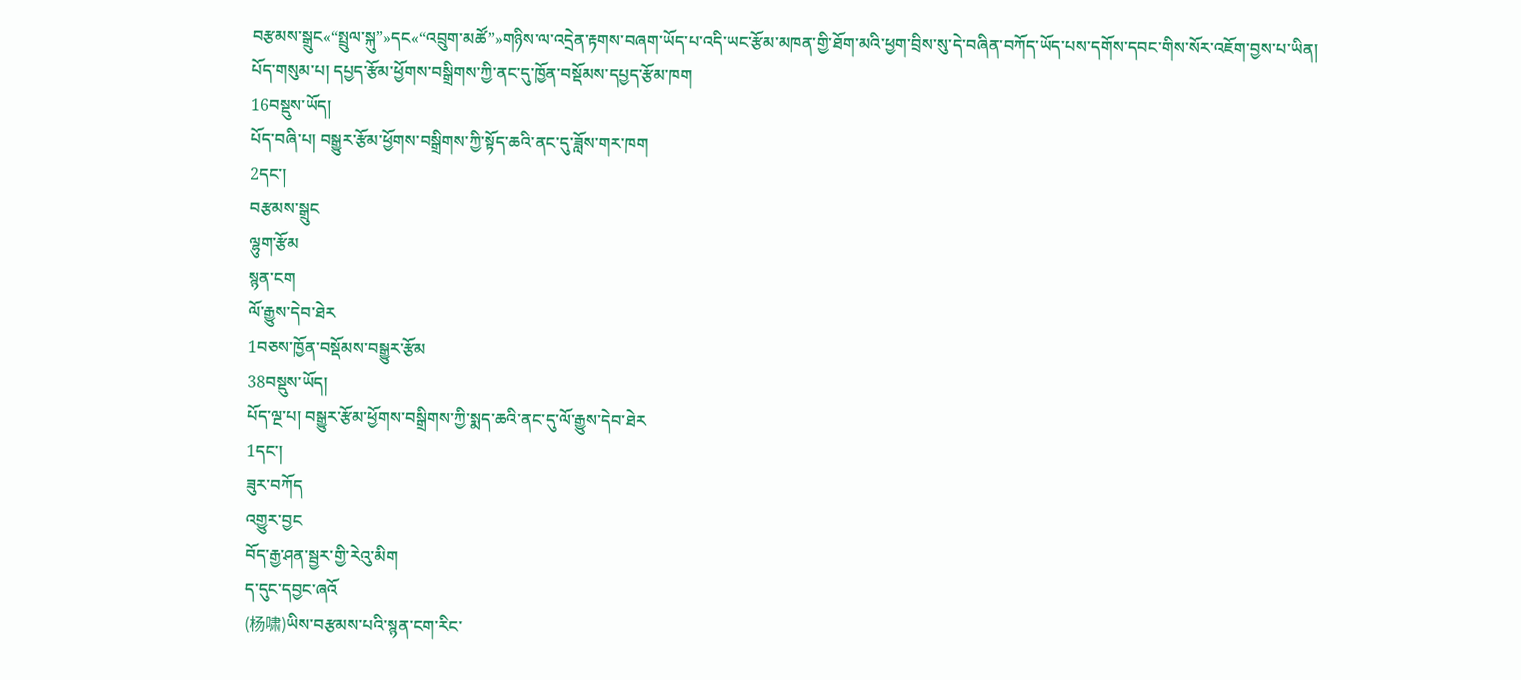བརྩམས་སྒྲུང«“སྤྲུལ་སྐུ”»དང«“འབྲུག་མཚོ”»གཉིས་ལ་འདྲེན་རྟགས་བཞག་ཡོད་པ་འདི་ཡང་རྩོམ་མཁན་གྱི་ཐོག་མའི་ཕྱག་བྲིས་སུ་དེ་བཞིན་བཀོད་ཡོད་པས་དགོས་དབང་གིས་སོར་འཇོག་བྱས་པ་ཡིན།
པོད་གསུམ་པ། དཔྱད་རྩོམ་ཕྱོགས་བསྒྲིགས་ཀྱི་ནང་དུ་ཁྱོན་བསྡོམས་དཔྱད་རྩོམ་ཁག
16བསྡུས་ཡོད།
པོད་བཞི་པ། བསྒྱུར་རྩོམ་ཕྱོགས་བསྒྲིགས་ཀྱི་སྟོད་ཆའི་ནང་དུ་ཟློས་གར་ཁག
2དང་།
བརྩམས་སྒྲུང
ལྷུག་རྩོམ
སྙན་ངག
ལོ་རྒྱུས་དེབ་ཐེར
1བཅས་ཁྱོན་བསྡོམས་བསྒྱུར་རྩོམ
38བསྡུས་ཡོད།
པོད་ལྔ་པ། བསྒྱུར་རྩོམ་ཕྱོགས་བསྒྲིགས་ཀྱི་སྨད་ཆའི་ནང་དུ་ལོ་རྒྱུས་དེབ་ཐེར
1དང་།
ཟུར་བཀོད
འགྱུར་བྱང
བོད་རྒྱ་ཤན་སྦྱར་གྱི་རེའུ་མིག
ད་དུང་དབྱང་ཞའོ
(杨啸)ཡིས་བརྩམས་པའི་སྙན་ངག་རིང་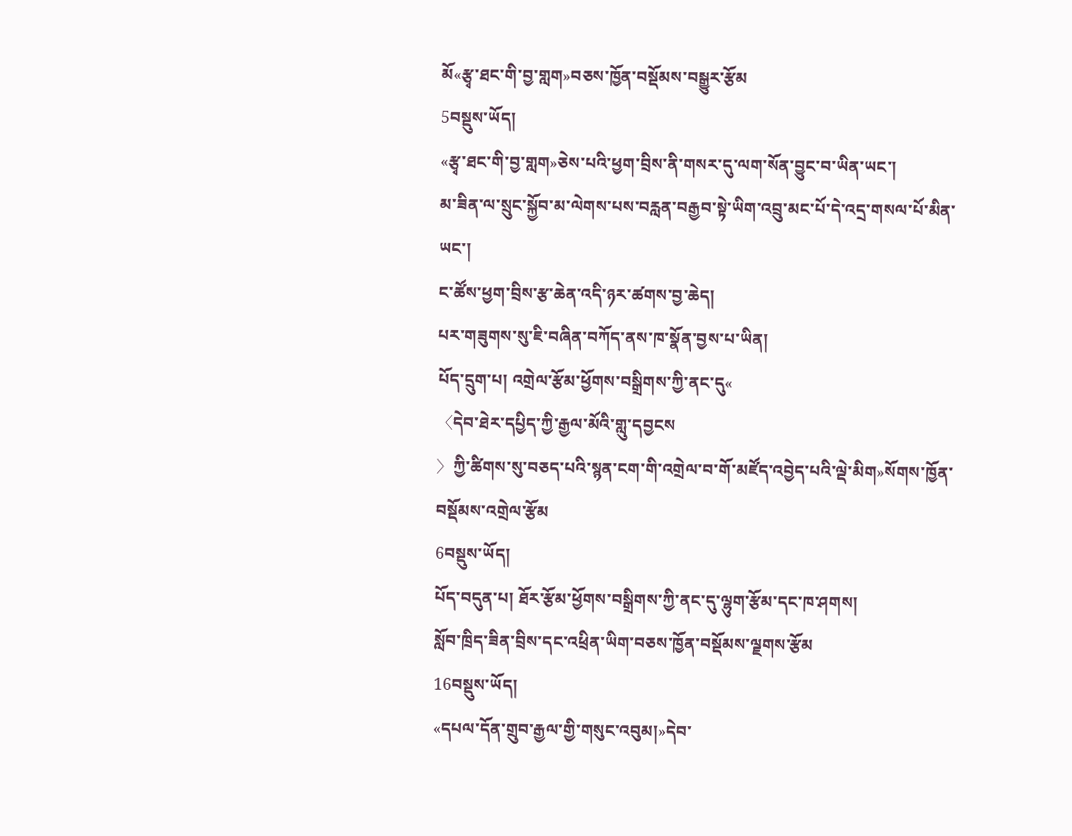མོ«རྩྭ་ཐང་གི་བྱ་གླག»བཅས་ཁྱོན་བསྡོམས་བསྒྱུར་རྩོམ
5བསྡུས་ཡོད།
«རྩྭ་ཐང་གི་བྱ་གླག»ཅེས་པའི་ཕྱག་བྲིས་ནི་གསར་དུ་ལག་སོན་བྱུང་བ་ཡིན་ཡང་།
མ་ཟིན་ལ་སྲུང་སྐྱོབ་མ་ལེགས་པས་བརླན་བརྒྱབ་སྟེ་ཡིག་འབྲུ་མང་པོ་དེ་འདྲ་གསལ་པོ་མིན་ཡང་།
ང་ཚོས་ཕྱག་བྲིས་རྩ་ཆེན་འདི་ཉར་ཚགས་བྱ་ཆེད།
པར་གཟུགས་སུ་ཇི་བཞིན་བཀོད་ནས་ཁ་སྣོན་བྱས་པ་ཡིན།
པོད་དྲུག་པ། འགྲེལ་རྩོམ་ཕྱོགས་བསྒྲིགས་ཀྱི་ནང་དུ«
〈དེབ་ཐེར་དཔྱིད་ཀྱི་རྒྱལ་མོའི་གླུ་དབྱངས
〉ཀྱི་ཚིགས་སུ་བཅད་པའི་སྙན་ངག་གི་འགྲེལ་བ་གོ་མཛོད་འབྱེད་པའི་ལྡེ་མིག»སོགས་ཁྱོན་བསྡོམས་འགྲེལ་རྩོམ
6བསྡུས་ཡོད།
པོད་བདུན་པ། ཐོར་རྩོམ་ཕྱོགས་བསྒྲིགས་ཀྱི་ནང་དུ་ལྷུག་རྩོམ་དང་ཁ་ཤགས།
སློབ་ཁྲིད་ཟིན་བྲིས་དང་འཕྲིན་ཡིག་བཅས་ཁྱོན་བསྡོམས་ལྗགས་རྩོམ
16བསྡུས་ཡོད།
«དཔལ་དོན་གྲུབ་རྒྱལ་གྱི་གསུང་འབུམ།»དེབ་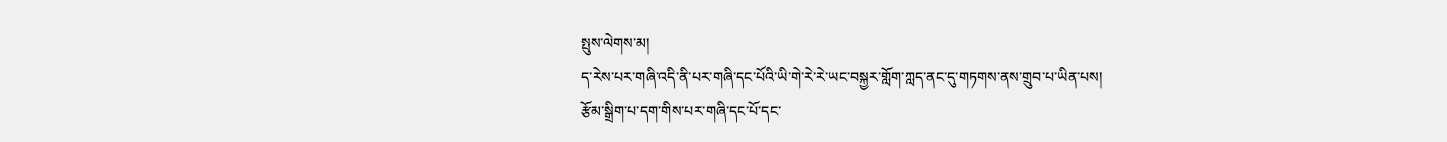སྤུས་ལེགས་མ།
ད་རེས་པར་གཞི་འདི་ནི་པར་གཞི་དང་པོའི་ཡི་གེ་རེ་རེ་ཡང་བསྐྱར་གློག་ཀླད་ནང་དུ་གཏགས་ནས་གྲུབ་པ་ཡིན་པས།
རྩོམ་སྒྲིག་པ་དག་གིས་པར་གཞི་དང་པོ་དང་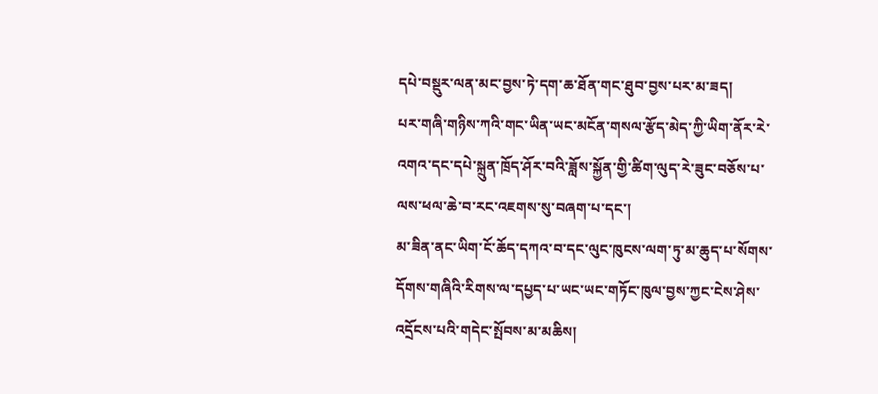དཔེ་བསྡུར་ལན་མང་བྱས་ཏེ་དག་ཆ་ཐོན་གང་ཐུབ་བྱས་པར་མ་ཟད།
པར་གཞི་གཉིས་ཀའི་གང་ཡིན་ཡང་མངོན་གསལ་རྩོད་མེད་ཀྱི་ཡིག་ནོར་རེ་འགའ་དང་དཔེ་སྐྲུན་ཁྲོད་ཤོར་བའི་ཟློས་སྐྱོན་གྱི་ཚིག་ལུད་རེ་ཟུང་བཅོས་པ་ལས་ཕལ་ཆེ་བ་རང་འཇགས་སུ་བཞག་པ་དང་།
མ་ཟིན་ནང་ཡིག་ངོ་ཆོད་དཀའ་བ་དང་ལུང་ཁུངས་ལག་ཏུ་མ་ཆུད་པ་སོགས་དོགས་གཞིའི་རིགས་ལ་དཔྱད་པ་ཡང་ཡང་གཏོང་ཁུལ་བྱས་ཀྱང་ངེས་ཤེས་འདྲོངས་པའི་གདེང་སྤོབས་མ་མཆིས།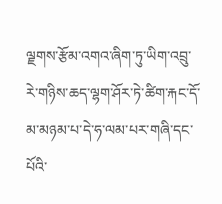ལྗགས་རྩོམ་འགའ་ཞིག་ཏུ་ཡིག་འབྲུ་རེ་གཉིས་ཆད་ལྷག་ཤོར་ཏེ་ཚིག་རྐང་དོ་མ་མཉམ་པ་དེ་ཧ་ལམ་པར་གཞི་དང་པོའི་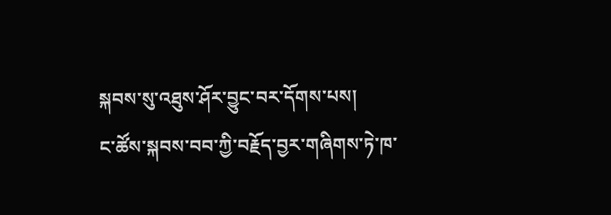སྐབས་སུ་འཐུས་ཤོར་བྱུང་བར་དོགས་པས།
ང་ཚོས་སྐབས་བབ་ཀྱི་བརྗོད་བྱར་གཞིགས་ཏེ་ཁ་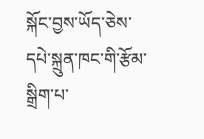སྐོང་བྱས་ཡོད་ཅེས་དཔེ་སྐྲུན་ཁང་གི་རྩོམ་སྒྲིག་པ་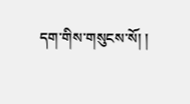དག་གིས་གསུངས་སོ། །